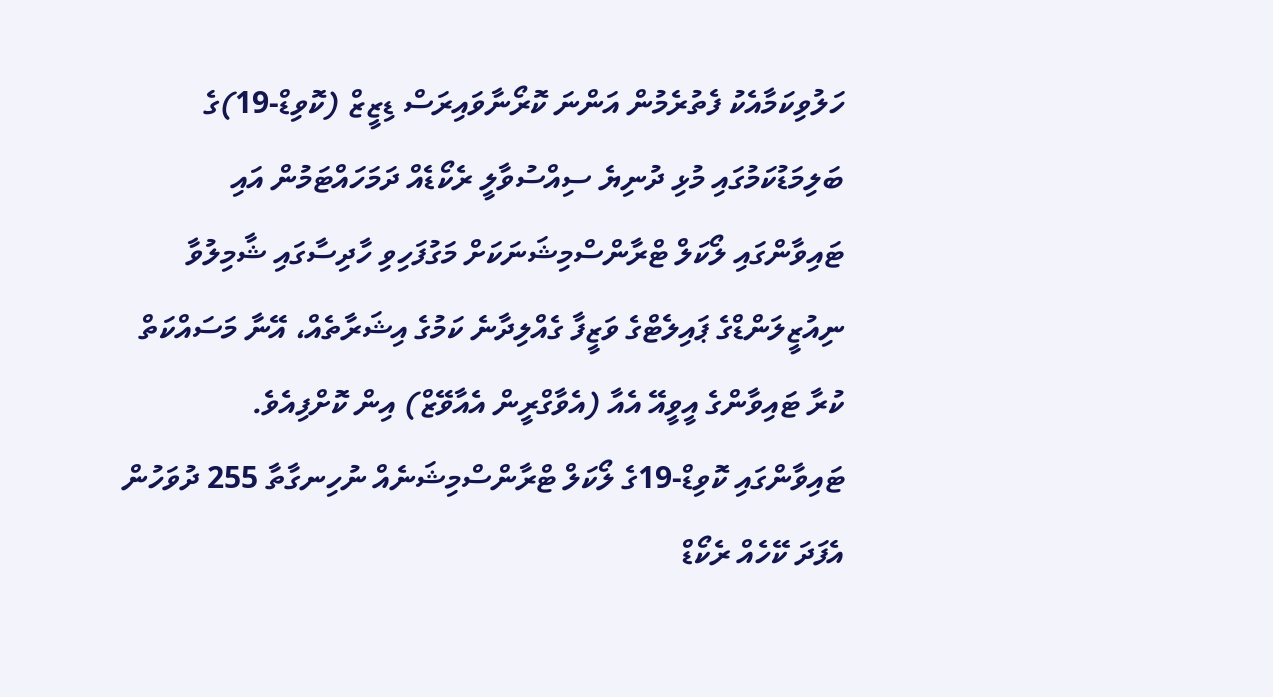ހަލުވިކަމާއެކު ފެތުރެމުން އަންނަ ކޮރޯނާވައިރަސް ޑިޒީޒް (ކޮވިޑް-19)ގެ ބަލިމަޑުކަމުގައި މުޅި ދުނިޔެ ސިއްސުވާލީ ރެކޯޑެއް ދަމަހައްޓަމުން އައި ޓައިވާންގައި ލޯކަލް ޓްރާންސްމިޝަނަކަށް މަގުފަހިވި ހާދިސާގައި ޝާމިލުވާ ނިއުޒީލަންޑްގެ ޕައިލެޓްގެ ވަޒީފާ ގެއްލިދާނެ ކަމުގެ އިޝަރާތެއް، އޭނާ މަސައްކަތް ކުރާ ޓައިވާންގެ އީވީއޭ އެއާ (އެވާގްރީން އެއާވޭޒް) އިން ކޮށްފިއެވެ.
ޓައިވާންގައި ކޮވިޑް-19ގެ ލޯކަލް ޓްރާންސްމިޝަނެއް ނުހިނގާތާ 255 ދުވަހުން އެފަދަ ކޭހެއް ރެކޯޑް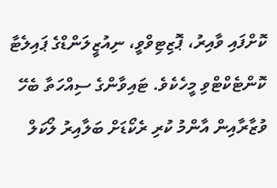ކޮށްފައި ވާއިރު، ޕޮޒިޓިވްވީ، ނިއުޒީލަންޑްގެ ޕައިލެޓާ ކޮންޓެކްޓްވި މީހެކެވެ. ޓައިވާންގެ ސިއްހަތާ ބެހޭ ވުޒާރާއިން އާންމު ކުރި ރެކޯޑަށް ބަލާއިރު ލޯކަލް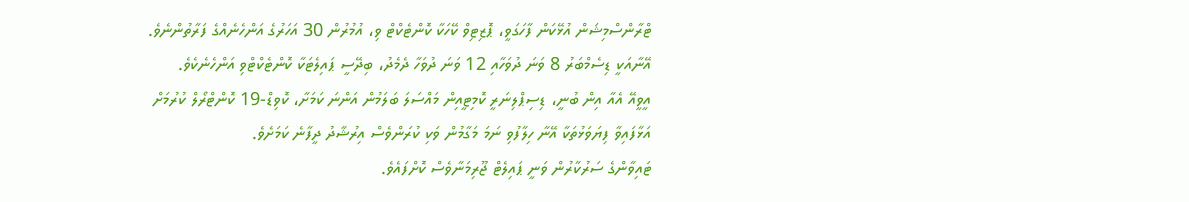ޓްރާންސްމިޝަން އުޅޭކަން ފާހަގަވީ، ޕޮޒިޓިވް ކޭހަކާ ކޮންޓެކްޓް ވި، އުމުރުން 30 އަހަރުގެ އަންހެނެއްގެ ފަރާތުންނެވެ. އޭނާއަކީ ޑިސެމްބަރު 8 ވަނަ ދުވަހާއި 12 ވަނަ ދުވަހާ ދެމެދު، ބިދޭސީ ޕައިލެޓަކާ ކޮންޓެކްޓްވި އަންހެނެކެވެ.
އީވީއޭ އެއާ އިން ބުނީ، ޑިސިޕްލިނަރީ ކޮމިޓީއިން މައްސަލަ ބަލަމުން އަންނަ ކަމަށާ، ކޮވިޑް-19 ކޮންޓްރޯލް ކުރުމަށް އަޅާފައިވާ ފިޔަވަޅުތަކާ އޭނާ ހިލާފުވި ނަމަ މަގާމުން ވަކި ކުރަންވެސް އިރުޝާދު ދީފާނެ ކަމަށެވެ.
ޓައިވާންގެ ސަރުކާރުން ވަނީ ޕައިލެޓް ޖޫރިމަނާވެސް ކޮށްފައެވެ.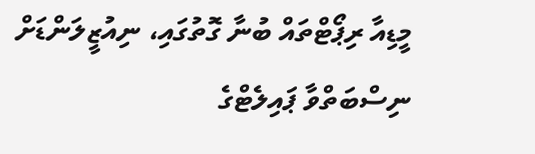މީޑިއާ ރިޕޯޓްތައް ބުނާ ގޮތުގައި، ނިއުޒީލަންޑަށް ނިސްބަތްވާ ޕައިލެޓްގެ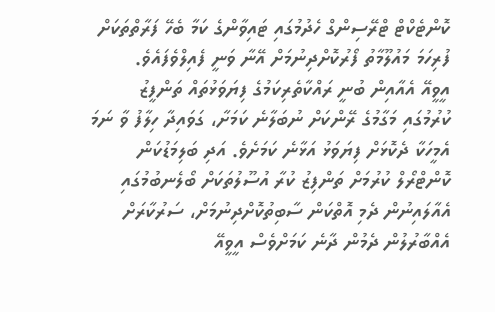ކޮންޓެކްޓް ޓްރޭސިންގް ހެދުމުގައި ޓައިވާންގެ ކަމާ ބެހޭ ފަރާތްތަކަށް ފުރިހަމަ މައުލޫމާތު ފޯރުކޮށްދިނުމަށް އޭނާ ވަނީ ފެއިލްވެފައެވެ.
އީވީއޭ އެއާއިން ބުނީ ރައްކާތެރިކަމުގެ ފިޔަވަޅުތައް ތަންފީޒު ކުރުމުގައި މަގާމުގެ ރޭންކަށް ނުބަލާނެ ކަމަށާ، ގަވައިދާ ހިލާފު ވާ ނަމަ އެމީހަކާ ދެކޮޅަށް ފިޔަވަޅު އަޅާނެ ކަމަށެވެ. އަދި ބަލިމަޑުކަން ކޮންޓްރޯލް ކުރުމަށް ތަންފިޒު ކުރާ އުސޫލުތަކަށް ބޯލެނބުމުގައި އެއާލައިނުން ދެމި އޮތްކަން ސާބިތުކޮށްދިނުމަށް، ސަރުކާރަށް އެއްބާރުލުން ދެމުން ދާނެ ކަމަށްވެސް އީވީއޭ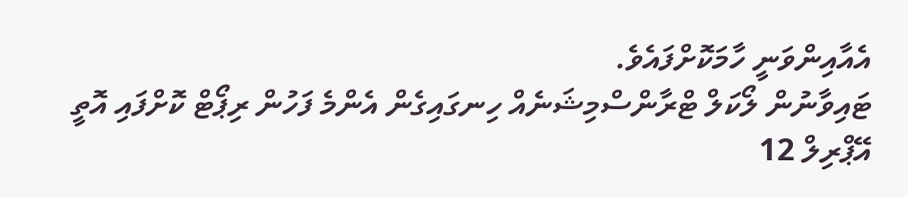އެއާއިންވަނީ ހާމަކޮށްފައެވެ.
ޓައިވާނުން ލޯކަލް ޓްރާންސްމިޝަނެއް ހިނގައިގެން އެންމެ ފަހުން ރިޕޯޓް ކޮށްފައި އޮތީ އޭޕްރިލް 12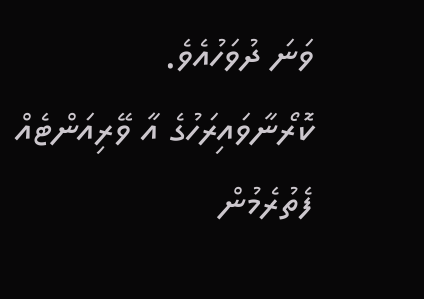ވަނަ ދުވަހުއެވެ.
ކޮރޯނާވައިރަހުގެ އާ ވޭރިއަންޓެއް ފެތުރެމުން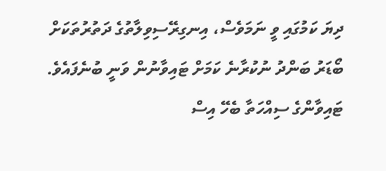ދިޔަ ކަމުގައި ވީ ނަމަވެސް، އިނގިރޭސިވިލާތުގެ ދަތުރުތަކަށް ބޯޑަރު ބަންދު ނުކުރާނެ ކަމަށް ޓައިވާނުން ވަނީ ބުނެފައެވެ. ޓައިވާންގެ ސިއްހަތާ ބެހޭ އިސް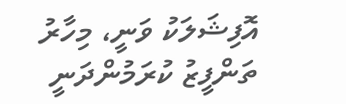އޮފިޝަލަކު ވަނީ، މިހާރު ތަންފީޒު ކުރަމުންދަނީ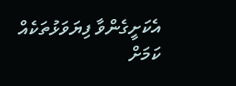އެކަށީގެންވާ ފިޔަވަޅުތަކެއް ކަމަށް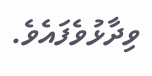ވިދާޅުވެފައެވެ.